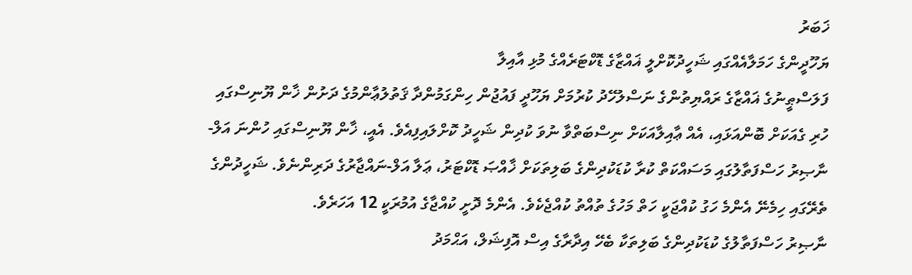ޚަބަރު
ޔަހޫދީންގެ ހަމަލާއެއްގައި ޝަހީދުކޮށްލީ ޣައްޒާގެ ޑޮކްޓަރެއްގެ މުޅި އާއިލާ
ފަލަސްޠީނުގެ ޣައްޒާގެ ރައްޔިތުންގެ ނަސްލުހޭދު ކުރުމަށް ޔަހޫދީ ފައުޖުން ހިންގަމުންދާ ޤަތުލުޢާންމުގެ ދަށުން ޚާން ޔޫނިސްގައި ހުރި ގެއަކަށް ބޮންއަޅައި، އެއް ޢާއިލާއަކަށް ނިސްބަތްވާ ނުވަ ކުދިން ޝަހީދު ކޮށްލައިފިއެވެ. އެއީ، ޚާން ޔޫނިސްގައި ހުންނަ އަލް-ނާޞިރު ހަސްފަތާލުގައި މަސައްކަތް ކުރާ ކުޑަކުދިންގެ ބަލިތަކަށް ޚާއްޞަ ޑޮކްޓަރު، ޢަލާ އަލް-ނައްޖާރުގެ ދަރިންނެވެ. ޝަހީދުންގެ ތެރޭގައި ހިމެނޭ އެންމެ ހަގު ކުއްޖަކީ ހަތް މަހުގެ ތުއްތު ކުއްޖެކެވެ. އެންމެ ދޮށީ ކުއްޖާގެ އުމުރަކީ 12 އަހަރެވެ.
ނާޞިރު ހަސްފަތާލުގެ ކުޑަކުދިންގެ ބަލިތަކާ ބެހޭ އިދާރާގެ އިސް އޮފިޝަލް، އަޙްމަދު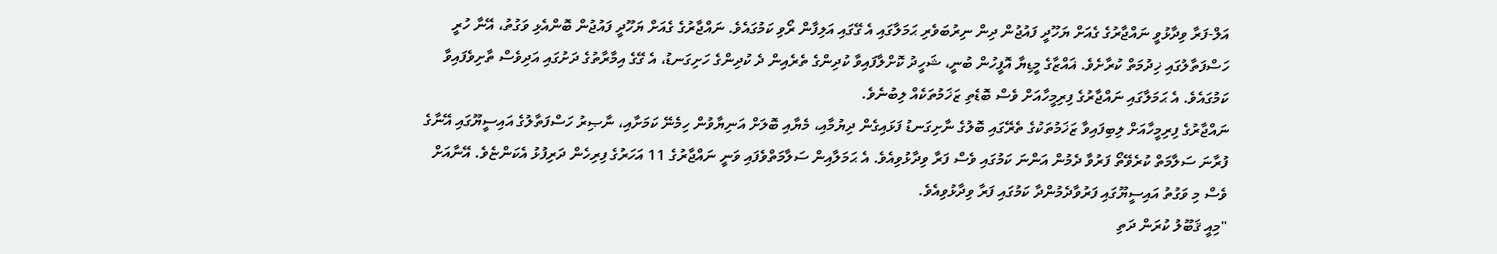އަލް-ފަރާ ވިދާޅުވީ ނައްޖާރުގެ ގެއަށް ޔަހޫދީ ފައުޖުން ދިން ނިރުބަވެރި ޙަމަލާގައި އެ ގޭގައި އަލިފާން ރޯވި ކަމުގައެވެ. ނައްޖާރުގެ ގެއަށް ޔަހޫދީ ފައުޖުން ބޮންއެޅި ވަގުތު، އޭނާ ހުރީ ހަސްފަތާލުގައި ޚިދުމަތް ކުރާށެވެ. ޣައްޒާގެ މީޑިޔާ އޮފީހުން ބުނީ، ޝަހީދު ކޮށްލާފައިވާ ކުދިންގެ ތެރެއިން ދެ ކުދިންގެ ހަށިގަނޑު، އެ ގޭގެ އިމާރާތުގެ ދަށުގައި އަދިވެސް ތާށިވެފައިވާ ކަމުގައެވެ. އެ ޙަމަލާގައި ނައްޖާރުގެ ފިރިމީހާއަށް ވެސް ބޮޑެތި ޒަޚަމުތަކެއް ލިބުނެވެ.
ނައްޖާރުގެ ފިރިމީހާއަށް ލިބިފައިވާ ޒަޚަމުތަކުގެ ތެރޭގައި ބޮލުގެ ނާށިގަނޑު ފަޅައިގެން ދިޔުމާއި، މެޔާއި ބޮލަށް އަނިޔާވުން ހިމެނޭ ކަމަށާއި، ނާޞިރު ހަސްފަތާލުގެ އައިސީޔޫގައި އޭނާގެ ފުރާނަ ސަލާމަތް ކުރެވޭތޯ ފަރުވާ ދެމުން އަންނަ ކަމުގައި ވެސް ފަރާ ވިދާޅުވިއެވެ. އެ ޙަމަލާއިން ސަލާމަތްވެފައި ވަނީ ނައްޖާރުގެ 11 އަހަރުގެ ފިރިހެން ދަރިފުޅު އެކަންޏެވެ. އޭނާއަށް ވެސް މި ވަގުތު އައިސީޔޫގައި ފަރުވާދެމުންދާ ކަމުގައި ފަރާ ވިދާޅުވިއެވެ.
"މިއީ ޤަބޫލު ކުރަން ދަތި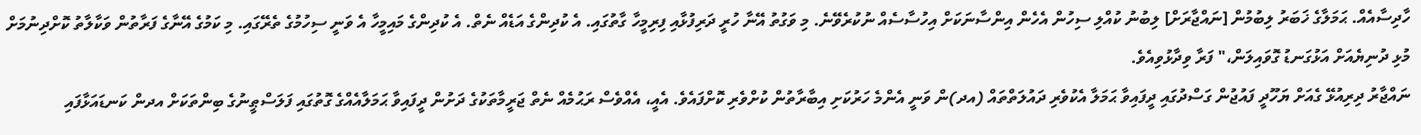ހާދިސާއެއް. ޙަމަލާގެ ޚަބަރު ލިބުމުން [ނައްޖާރަށް] ލިބުނު ކުއްލި ސިހުން އެހެން އިންސާނަކަށް އިހުސާސެއް ނުކުރެވޭނެ. މި ވަގުތު އޭނާ ހުރީ ދަރިފުޅާއި ފިރިމީހާ ގާތުގައި. އެ ކުދިންގެ އަޑެއް ނެތް. އެ ކުދިންގެ މައިމީހާ އެ ވަނީ ސިހުމުގެ ތެރޭގައި. މި ކަމުގެ އޭނާގެ ފަރާތުން ވަކާލާތު ކޮށްދިނުމަށް މުޅި ދުނިޔެއަށް އަޅުގަނޑު ގޮވައިލަން،" ފަރާ ވިދާޅުވިއެވެ.
ނައްޖާރު ދިރިއުޅޭ ގެއަށް ޔަހޫދީ ފައުޖުން ގަސްދުގައި ދީފައިވާ ޙަމަލާ އެކުވެރި ދައުލަތްތައް (އދ)ން ވަނީ އެންމެ ހަރުކަށި އިބާރާތުން ކުށްވެރި ކޮށްފައެވެ. އެއީ، އެއްވެސް ރަޙުމެއް ނެތް ޖަރީމާތަކުގެ ދަށުން ދީފައިވާ ޙަމަލާއެއްގެ ގޮތުގައި ފަލަސްޠީނުގެ ބިންތަކަށް އދން ކަނޑައަޅާފައި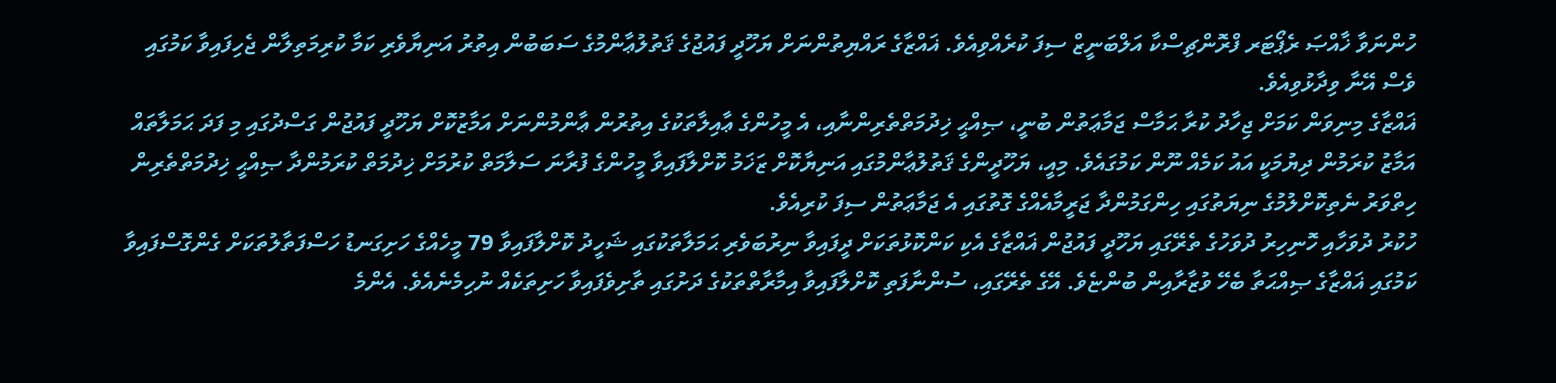ހުންނަވާ ޚާއްޞަ ރެޕޯޓަރ ފްރޮންޗިސްކާ އަލްބަނީޒް ސިފަ ކުރެއްވިއެވެ. ޣައްޒާގެ ރައްޔިތުންނަށް ޔަހޫދީ ފައުޖުގެ ޤަތުލުޢާންމުގެ ސަބަބުން އިތުރު އަނިޔާވެރި ކަމާ ކުރިމަތިލާން ޖެހިފައިވާ ކަމުގައި ވެސް އޭނާ ވިދާޅުވިއެވެ.
ޣައްޒާގެ މިނިވަން ކަމަށް ޖިހާދު ކުރާ ޙަމާސް ޖަމާޢަތުން ބުނީ، ޞިއްޙީ ޚިދުމަތްތެރިންނާއި، އެ މީހުންގެ ޢާއިލާތަކުގެ އިތުރުން ޢާންމުންނަށް އަމާޒުކޮށް ޔަހޫދީ ފައުޖުން ގަސްދުގައި މި ފަދަ ޙަމަލާތައް އަމާޒު ކުރަމުން ދިޔުމަކީ އައު ކަމެއް ނޫން ކަމުގައެވެ. މިއީ، ޔަހޫދީންގެ ޤަތުލުޢާންމުގައި އަނިޔާކޮށް ޒަޚަމު ކޮށްލާފައިވާ މީހުންގެ ފުރާނަ ސަލާމަތް ކުރުމަށް ޚިދުމަތް ކުރަމުންދާ ޞިއްޙީ ޚިދުމަތްތެރިން ހިތްވަރު ނެތިކޮށްލުމުގެ ނިޔަތުގައި ހިންގަމުންދާ ޖަރީމާއެއްގެ ގޮތުގައި އެ ޖަމާޢަތުން ސިފަ ކުރިއެވެ.
ހުކުރު ދުވަހާއި ހޮނިހިރު ދުވަހުގެ ތެރޭގައި ޔަހޫދީ ފައުޖުން ޣައްޒާގެ އެކި ކަންކޮޅުތަކަށް ދީފައިވާ ނިރުބަވެރި ޙަމަލާތަކުގައި ޝަހީދު ކޮށްލާފައިވާ 79 މީހެއްގެ ހަށިގަނޑު ހަސްފަތާލުތަކަށް ގެންގޮސްފައިވާ ކަމުގައި ޣައްޒާގެ ޞިއްޙަތާ ބެހޭ ވުޒާރާއިން ބުންޏެވެ. އޭގެ ތެރޭގައި، ސުންނާފަތި ކޮށްލާފައިވާ އިމާރާތްތަކުގެ ދަށުގައި ތާށިވެފައިވާ ހަށިތަކެއް ނުހިމެނެއެވެ. އެންމެ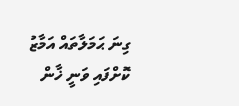ގިނަ ޙަމަލާތައް އަމާޒު ކޮށްފައި ވަނީ ޚާން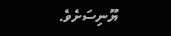ޔޫނިސަށެވެ.